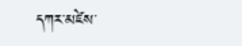དཀར་མཛེས་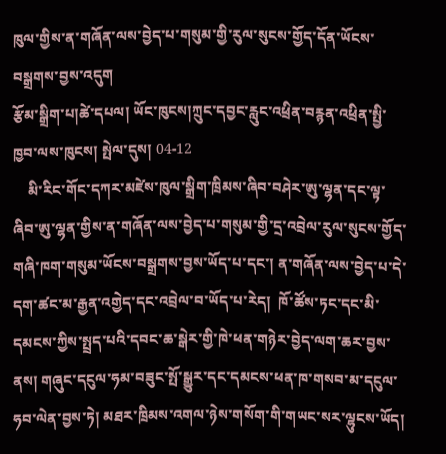ཁུལ་གྱིས་ན་གཞོན་ལས་བྱེད་པ་གསུམ་གྱི་རུལ་སུངས་གྱོད་དོན་ཡོངས་བསྒྲགས་བྱས་འདུག
རྩོམ་སྒྲིག་པ།ཚེ་དཔལ། ཡོང་ཁུངས།ཀྲུང་དབྱང་རླུང་འཕྲིན་བརྙན་འཕྲིན་སྤྱི་ཁྱབ་ལས་ཁུངས། སྤེལ་དུས། 04-12
    མི་རིང་གོང་དཀར་མཛེས་ཁུལ་སྒྲིག་ཁྲིམས་ཞིབ་བཤེར་ཨུ་ལྷན་དང་ལྟ་ཞིབ་ཨུ་ལྷན་གྱིས་ན་གཞོན་ལས་བྱེད་པ་གསུམ་གྱི་དྲ་འབྲེལ་རུལ་སུངས་གྱོད་གཞི་ཁག་གསུམ་ཡོངས་བསྒྲགས་བྱས་ཡོད་པ་དང་། ན་གཞོན་ལས་བྱེད་པ་དེ་དག་ཚང་མ་རྒྱན་འགྱེད་དང་འབྲེལ་བ་ཡོད་པ་རེད།  ཁོ་ཚོས་ཏང་དང་མི་དམངས་ཀྱིས་སྤྲད་པའི་དབང་ཆ་སྒེར་གྱི་ཁེ་ཕན་གཉེར་བྱེད་ལག་ཆར་བྱས་ནས། གཞུང་དངུལ་ཧམ་བཟུང་སྤོ་སྒྱུར་དང་དམངས་ཕན་ཁ་གསབ་མ་དངུལ་ཧབ་ལེན་བྱས་ཏེ། མཐར་ཁྲིམས་འགལ་ཉེས་གསོག་གི་གཡང་སར་ལྷུངས་ཡོད།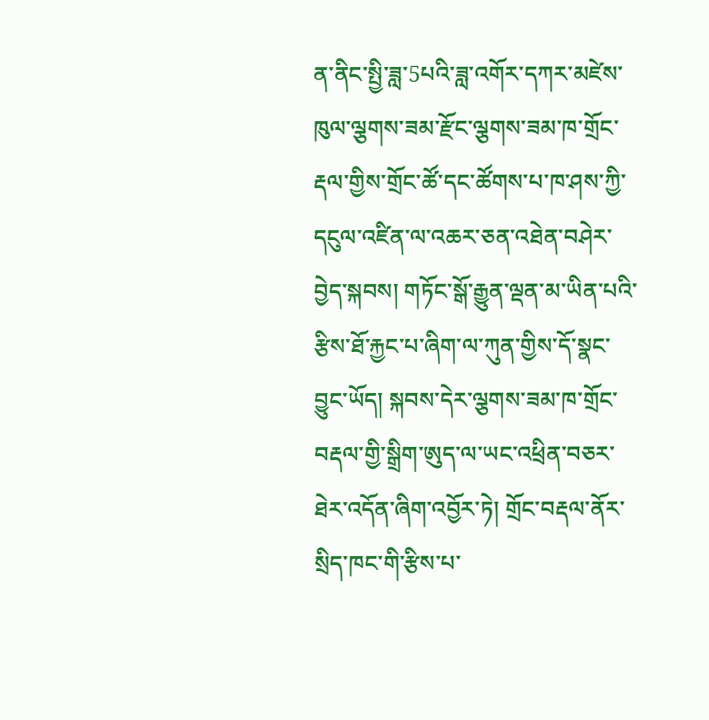ན་ནིང་སྤྱི་ཟླ་5པའི་ཟླ་འགོར་དཀར་མཛེས་ཁུལ་ལྕགས་ཟམ་རྫོང་ལྕགས་ཟམ་ཁ་གྲོང་རྡལ་གྱིས་གྲོང་ཚོ་དང་ཚོགས་པ་ཁ་ཤས་ཀྱི་དངུལ་འཛིན་ལ་འཆར་ཅན་འཐེན་བཤེར་བྱེད་སྐབས། གཏོང་སྒོ་རྒྱུན་ལྡན་མ་ཡིན་པའི་རྩིས་ཐོ་རྐྱང་པ་ཞིག་ལ་ཀུན་གྱིས་དོ་སྣང་བྱུང་ཡོད། སྐབས་དེར་ལྕགས་ཟམ་ཁ་གྲོང་བརྡལ་གྱི་སྒྲིག་ཨུད་ལ་ཡང་འཕྲིན་བཅར་ཐེར་འདོན་ཞིག་འབྱོར་ཏེ། གྲོང་བརྡལ་ནོར་སྲིད་ཁང་གི་རྩིས་པ་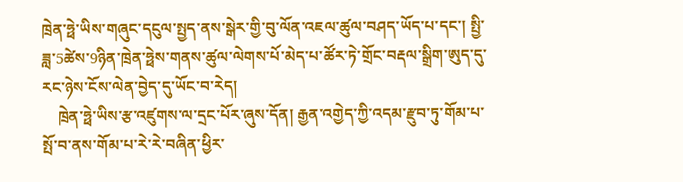ཁྲེན་ཧྥེ་ཡིས་གཞུང་དངུལ་སྤྱད་ནས་སྒེར་གྱི་བུ་ལོན་འཇལ་ཚུལ་བཤད་ཡོད་པ་དང་། སྤྱི་ཟླ་5ཚེས་9ཉིན་ཁྲེན་ཧྥེས་གནས་ཚུལ་ལེགས་པོ་མེད་པ་ཚོར་ཏེ་གྲོང་བརྡལ་སྒྲིག་ཨུད་དུ་རང་ཉེས་ངོས་ལེན་བྱེད་དུ་ཡོང་བ་རེད།
    ཁྲེན་ཧྥེ་ཡིས་རྩ་འཛུགས་ལ་དྲང་པོར་ཞུས་དོན། རྒྱན་འགྱེད་ཀྱི་འདམ་རྫུབ་ཏུ་གོམ་པ་སྤོ་བ་ནས་གོམ་པ་རེ་རེ་བཞིན་ཕྱིར་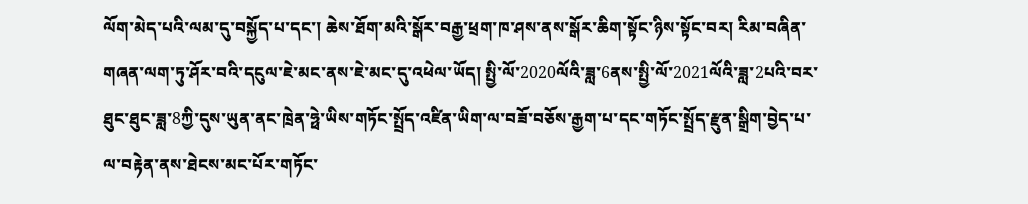ལོག་མེད་པའི་ལམ་དུ་བསྐྱོད་པ་དང་། ཆེས་ཐོག་མའི་སྒོར་བརྒྱ་ཕྲག་ཁ་ཤས་ནས་སྒོར་ཆིག་སྟོང་ཉིས་སྟོང་བར། རིམ་བཞིན་གཞན་ལག་ཏུ་ཤོར་བའི་དངུལ་ཇེ་མང་ནས་ཇེ་མང་དུ་འཕེལ་ཡོད། སྤྱི་ལོ་2020ལོའི་ཟླ་6ནས་སྤྱི་ལོ་2021ལོའི་ཟླ་2པའི་བར་ཐུང་ཐུང་ཟླ་8ཀྱི་དུས་ཡུན་ནང་ཁྲེན་ཧྥེ་ཡིས་གཏོང་སྤྲོད་འཛིན་ཡིག་ལ་བཟོ་བཅོས་རྒྱག་པ་དང་གཏོང་སྤྲོད་རྫུན་སྒྲིག་བྱེད་པ་ལ་བརྟེན་ནས་ཐེངས་མང་པོར་གཏོང་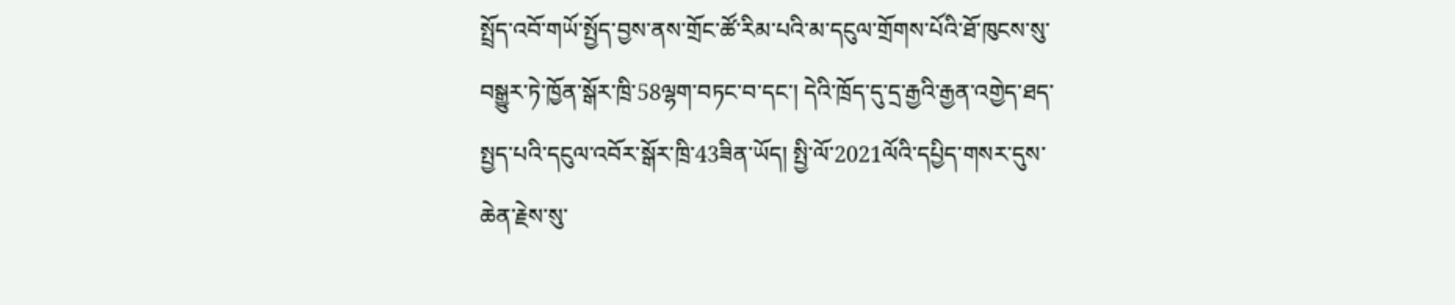སྤྲོད་འབོ་གཡོ་སྤྱོད་བྱས་ནས་གྲོང་ཚོ་རིམ་པའི་མ་དངུལ་གྲོགས་པོའི་ཐོ་ཁུངས་སུ་བསྒྱུར་ཏེ་ཁྱོན་སྒོར་ཁྲི་58ལྷག་བཏང་བ་དང་། དེའི་ཁྲོད་དུ་དྲ་རྒྱའི་རྒྱན་འགྱེད་ཐད་སྤྱད་པའི་དངུལ་འབོར་སྒོར་ཁྲི་43ཟིན་ཡོད། སྤྱི་ལོ་2021ལོའི་དཔྱིད་གསར་དུས་ཆེན་རྗེས་སུ་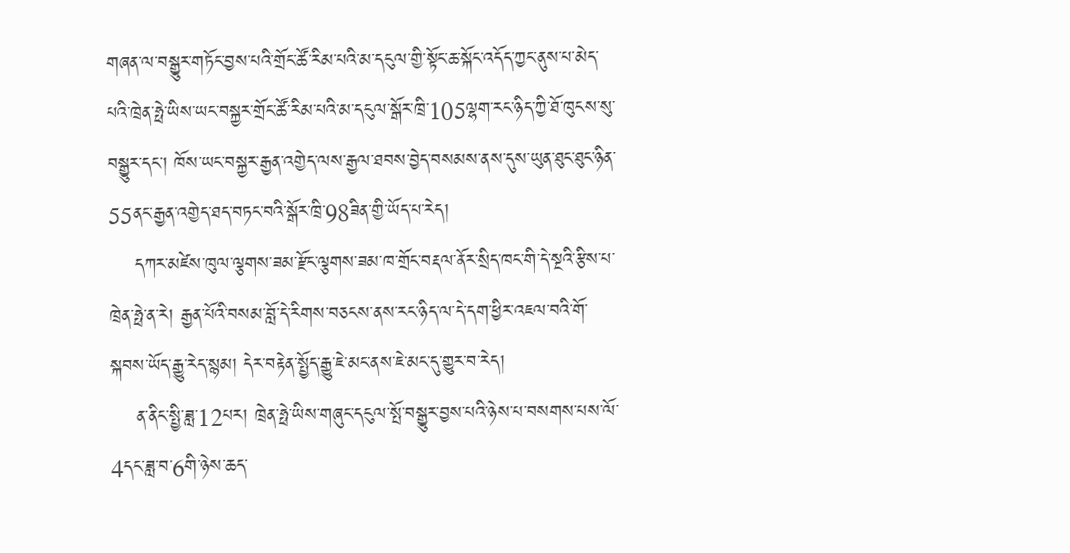གཞན་ལ་བསྒྱུར་གཏོང་བྱས་པའི་གྲོང་ཚོ་རིམ་པའི་མ་དངུལ་གྱི་སྟོང་ཆ་སྐོང་འདོད་ཀྱང་ནུས་པ་མེད་པའི་ཁྲེན་ཧྥེ་ཡིས་ཡང་བསྐྱར་གྲོང་ཚོ་རིམ་པའི་མ་དངུལ་སྒོར་ཁྲི་105ལྷག་རང་ཉིད་ཀྱི་ཐོ་ཁུངས་སུ་བསྒྱུར་དང་། ཁོས་ཡང་བསྐྱར་རྒྱན་འགྱེད་ལས་རྒྱལ་ཐབས་བྱེད་བསམས་ནས་དུས་ཡུན་ཐུང་ཐུང་ཉིན་55ནང་རྒྱན་འགྱེད་ཐད་བཏང་བའི་སྒོར་ཁྲི་98ཟིན་གྱི་ཡོད་པ་རེད།
    དཀར་མཛེས་ཁུལ་ལྕགས་ཟམ་རྫོང་ལྕགས་ཟམ་ཁ་གྲོང་བརྡལ་ནོར་སྲིད་ཁང་གི་དེ་སྔའི་རྩིས་པ་ཁྲེན་ཧྥེ་ན་རེ། རྒྱན་པོའི་བསམ་བློ་དེ་རིགས་བཅངས་ནས་རང་ཉིད་ལ་དེ་དག་ཕྱིར་འཇལ་བའི་གོ་སྐབས་ཡོད་རྒྱུ་རེད་སྙམ། དེར་བརྟེན་སྤྱོད་རྒྱུ་ཇེ་མང་ནས་ཇེ་མང་དུ་གྱུར་བ་རེད།
    ན་ནིང་སྤྱི་ཟླ་12པར། ཁྲེན་ཧྥེ་ཡིས་གཞུང་དངུལ་སྤོ་བསྒྱུར་བྱས་པའི་ཉེས་པ་བསགས་པས་ལོ་4དང་ཟླ་བ་6གི་ཉེས་ཆད་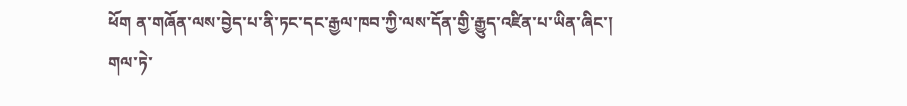ཕོག ན་གཞོན་ལས་བྱེད་པ་ནི་ཏང་དང་རྒྱལ་ཁབ་ཀྱི་ལས་དོན་གྱི་རྒྱུད་འཛིན་པ་ཡིན་ཞིང་། གལ་ཏེ་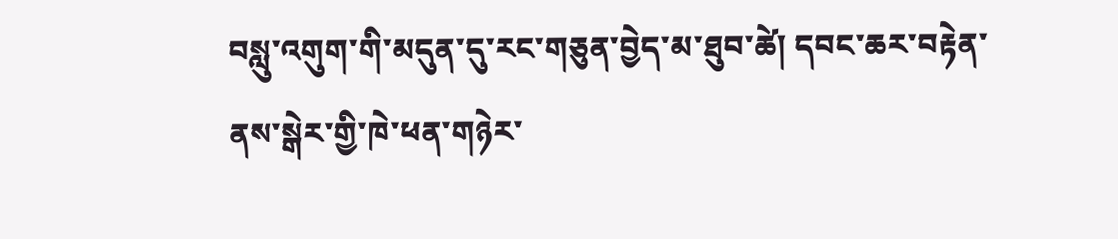བསླུ་འགུག་གི་མདུན་དུ་རང་གཅུན་བྱེད་མ་ཐུབ་ཚེ། དབང་ཆར་བརྟེན་ནས་སྒེར་གྱི་ཁེ་ཕན་གཉེར་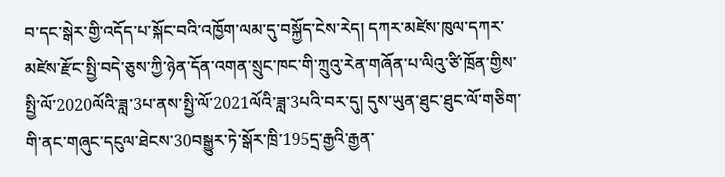བ་དང་སྒེར་གྱི་འདོད་པ་སྐོང་བའི་འཁྱོག་ལམ་དུ་བསྐྱོད་ངེས་རེད། དཀར་མཛེས་ཁུལ་དཀར་མཛེས་རྫོང་སྤྱི་བདེ་ཅུས་ཀྱི་ཉེན་དོན་འགན་སྲུང་ཁང་གི་ཀྲུའུ་རེན་གཞོན་པ་ལིའུ་ཙི་ཁྲོན་གྱིས་སྤྱི་ལོ་2020ལོའི་ཟླ་3པ་ནས་སྤྱི་ལོ་2021ལོའི་ཟླ་3པའི་བར་དུ། དུས་ཡུན་ཐུང་ཐུང་ལོ་གཅིག་གི་ནང་གཞུང་དངུལ་ཐེངས་30བསྒྱུར་ཏེ་སྒོར་ཁྲི་195དྲ་རྒྱའི་རྒྱན་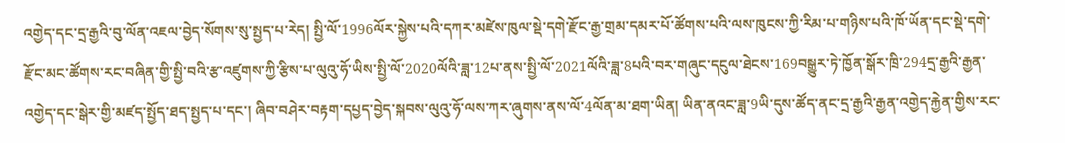འགྱེད་དང་དྲ་རྒྱའི་བུ་ལོན་འཇལ་བྱེད་སོགས་སུ་སྤྱད་པ་རེད། སྤྱི་ལོ་1996ལོར་སྐྱེས་པའི་དཀར་མཛེས་ཁུལ་སྡེ་དགེ་རྫོང་རྒྱ་གྲམ་དམར་པོ་ཚོགས་པའི་ལས་ཁུངས་ཀྱི་རིམ་པ་གཉིས་པའི་ཁོ་ཡོན་དང་སྡེ་དགེ་རྫོང་མང་ཚོགས་རང་བཞིན་གྱི་སྤྱི་བའི་རྩ་འཛུགས་ཀྱི་རྩིས་པ་ལུའུ་ཧོ་ཡིས་སྤྱི་ལོ་2020ལོའི་ཟླ་12པ་ནས་སྤྱི་ལོ་2021ལོའི་ཟླ་8པའི་བར་གཞུང་དངུལ་ཐེངས་169བསྒྱུར་ཏེ་ཁྱོན་སྒོར་ཁྲི་294དྲ་རྒྱའི་རྒྱན་འགྱེད་དང་སྒེར་གྱི་མཛད་སྤྱོད་ཐད་སྤྱད་པ་དང་། ཞིབ་བཤེར་བརྟག་དཔྱད་བྱེད་སྐབས་ལུའུ་ཧོ་ལས་ཀར་ཞུགས་ནས་ལོ་4ལོན་མ་ཐག་ཡིན། ཡིན་ནའང་ཟླ་9ཡི་དུས་ཚོད་ནང་དྲ་རྒྱའི་རྒྱན་འགྱེད་རྐྱེན་གྱིས་རང་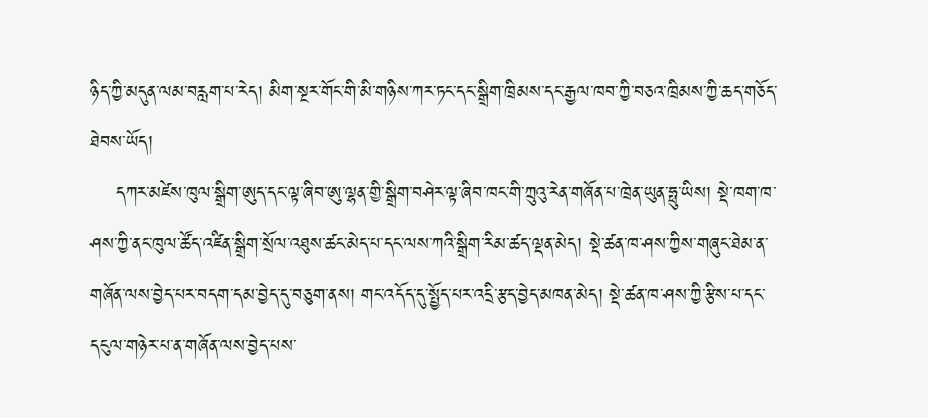ཉིད་ཀྱི་མདུན་ལམ་བརླག་པ་རེད། མིག་སྔར་གོང་གི་མི་གཉིས་ཀར་ཏང་དང་སྒྲིག་ཁྲིམས་དང་རྒྱལ་ཁབ་ཀྱི་བཅའ་ཁྲིམས་ཀྱི་ཆད་གཅོད་ཐེབས་ཡོད།
    དཀར་མཛེས་ཁུལ་སྒྲིག་ཨུད་དང་ལྟ་ཞིབ་ཨུ་ལྷན་གྱི་སྒྲིག་བཤེར་ལྟ་ཞིབ་ཁང་གི་ཀྲུའུ་རེན་གཞོན་པ་ཁྲེན་ཡུན་ཧྥུ་ཡིས། སྡེ་ཁག་ཁ་ཤས་ཀྱི་ནང་ཁུལ་ཚོད་འཛིན་སྒྲིག་སྲོལ་འཐུས་ཚང་མེད་པ་དང་ལས་ཀའི་སྒྲིག་རིམ་ཚད་ལྡན་མེད། སྡེ་ཚན་ཁ་ཤས་ཀྱིས་གཞུང་ཐེམ་ན་གཞོན་ལས་བྱེད་པར་བདག་དམ་བྱེད་དུ་བཅུག་ནས། གང་འདོད་དུ་སྤྱོད་པར་འདྲི་རྩད་བྱེད་མཁན་མེད། སྡེ་ཚན་ཁ་ཤས་ཀྱི་རྩིས་པ་དང་དངུལ་གཉེར་པ་ན་གཞོན་ལས་བྱེད་པས་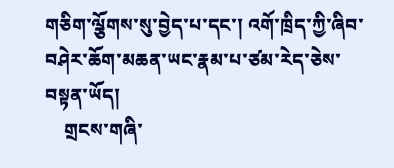གཅིག་ལྕོགས་སུ་བྱེད་པ་དང་། འགོ་ཁྲིད་ཀྱི་ཞིབ་བཤེར་ཆོག་མཆན་ཡང་རྣམ་པ་ཙམ་རེད་ཅེས་བསྟན་ཡོད།
    གྲངས་གཞི་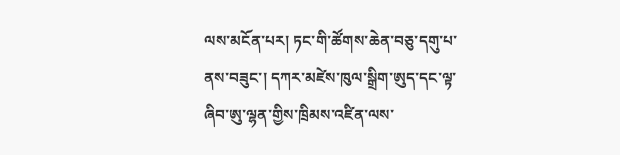ལས་མངོན་པར། ཏང་གི་ཚོགས་ཆེན་བཅུ་དགུ་པ་ནས་བཟུང་། དཀར་མཛེས་ཁུལ་སྒྲིག་ཨུད་དང་ལྟ་ཞིབ་ཨུ་ལྷན་གྱིས་ཁྲིམས་འཛིན་ལས་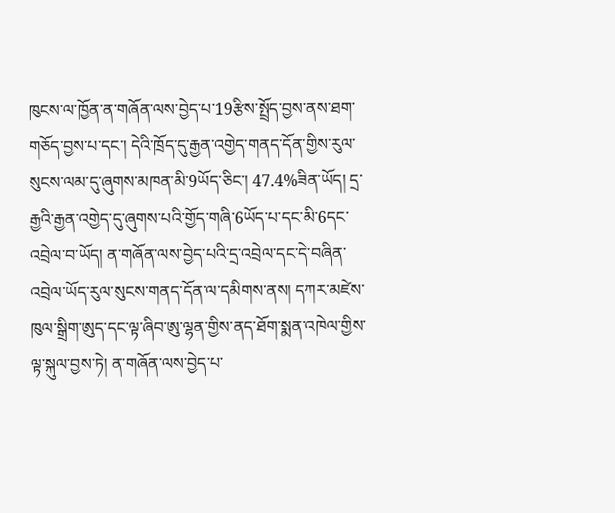ཁུངས་ལ་ཁྱོན་ན་གཞོན་ལས་བྱེད་པ་19རྩིས་སྤྲོད་བྱས་ནས་ཐག་གཅོད་བྱས་པ་དང་། དེའི་ཁྲོད་དུ་རྒྱན་འགྱེད་གནད་དོན་གྱིས་རུལ་སུངས་ལམ་དུ་ཞུགས་མཁན་མི་9ཡོད་ཅིང་། 47.4%ཟིན་ཡོད། དྲ་རྒྱའི་རྒྱན་འགྱེད་དུ་ཞུགས་པའི་གྱོད་གཞི་6ཡོད་པ་དང་མི་6དང་འབྲེལ་བ་ཡོད། ན་གཞོན་ལས་བྱེད་པའི་དྲ་འབྲེལ་དང་དེ་བཞིན་འབྲེལ་ཡོད་རུལ་སུངས་གནད་དོན་ལ་དམིགས་ནས། དཀར་མཛེས་ཁུལ་སྒྲིག་ཨུད་དང་ལྟ་ཞིབ་ཨུ་ལྷན་གྱིས་ནད་ཐོག་སྨན་འཁེལ་གྱིས་ལྟ་སྐུལ་བྱས་ཏེ། ན་གཞོན་ལས་བྱེད་པ་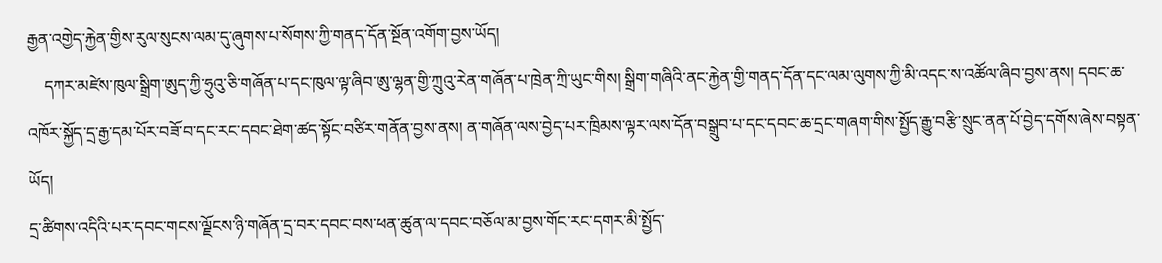རྒྱན་འགྱེད་རྐྱེན་གྱིས་རུལ་སུངས་ལམ་དུ་ཞུགས་པ་སོགས་ཀྱི་གནད་དོན་སྔོན་འགོག་བྱས་ཡོད།
    དཀར་མཛེས་ཁུལ་སྒྲིག་ཨུད་ཀྱི་ཧྲུའུ་ཅི་གཞོན་པ་དང་ཁུལ་ལྟ་ཞིབ་ཨུ་ལྷན་གྱི་ཀྲུའུ་རེན་གཞོན་པ་ཁྲེན་ཀྲི་ཡུང་གིས། སྒྲིག་གཞིའི་ནང་རྐྱེན་གྱི་གནད་དོན་དང་ལམ་ལུགས་ཀྱི་མི་འདང་ས་འཚོལ་ཞིབ་བྱས་ནས། དབང་ཆ་འཁོར་སྐྱོད་དྲ་རྒྱ་དམ་པོར་བཟོ་བ་དང་རང་དབང་ཐེག་ཚད་སྟོང་བཙིར་གནོན་བྱས་ནས། ན་གཞོན་ལས་བྱེད་པར་ཁྲིམས་ལྟར་ལས་དོན་བསྒྲུབ་པ་དང་དབང་ཆ་དྲང་གཞག་གིས་སྤྱོད་རྒྱུ་བརྩི་སྲུང་ནན་པོ་བྱེད་དགོས་ཞེས་བསྟན་ཡོད།
དྲ་ཚིགས་འདིའི་པར་དབང་གངས་ལྗོངས་ཉི་གཞོན་དྲ་བར་དབང་བས་ཕན་ཚུན་ལ་དབང་བཅོལ་མ་བྱས་གོང་རང་དགར་མི་སྤྱོད་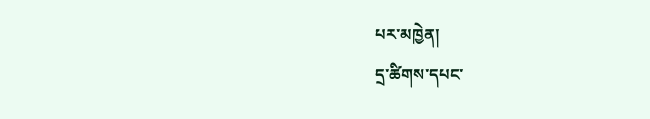པར་མཁྱེན།
དྲ་ཚིགས་དཔང་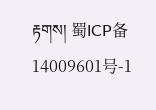རྟགས། 蜀ICP备14009601号-1